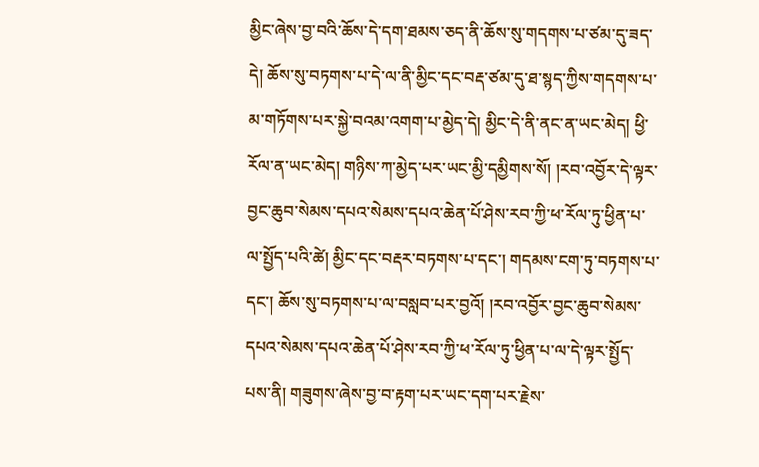མྱིང་ཞེས་བྱ་བའི་ཆོས་དེ་དག་ཐམས་ཅད་ནི་ཆོས་སུ་གདགས་པ་ཙམ་དུ་ཟད་དེ། ཆོས་སུ་བཏགས་པ་དེ་ལ་ནི་མྱིང་དང་བརྡ་ཙམ་དུ་ཐ་སྙད་ཀྱིས་གདགས་པ་མ་གཏོགས་པར་སྐྱེ་བའམ་འགག་པ་མྱེད་དེ། མྱིང་དེ་ནི་ནང་ན་ཡང་མེད། ཕྱི་རོལ་ན་ཡང་མེད། གཉིས་ཀ་མྱེད་པར་ཡང་མྱི་དམྱིགས་སོ། །རབ་འབྱོར་དེ་ལྟར་བྱང་ཆུབ་སེམས་དཔའ་སེམས་དཔའ་ཆེན་པོ་ཤེས་རབ་ཀྱི་ཕ་རོལ་ཏུ་ཕྱིན་པ་ལ་སྤྱོད་པའི་ཚེ། མྱིང་དང་བརྡར་བཏགས་པ་དང་། གདམས་ངག་ཏུ་བཏགས་པ་དང་། ཆོས་སུ་བཏགས་པ་ལ་བསླབ་པར་བྱའོ། །རབ་འབྱོར་བྱང་ཆུབ་སེམས་དཔའ་སེམས་དཔའ་ཆེན་པོ་ཤེས་རབ་ཀྱི་ཕ་རོལ་ཏུ་ཕྱིན་པ་ལ་དེ་ལྟར་སྤྱོད་པས་ནི། གཟུགས་ཞེས་བྱ་བ་རྟག་པར་ཡང་དག་པར་རྗེས་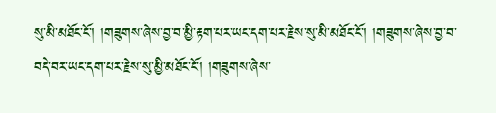སུ་མི་མཐོང་ངོ་། །གཟུགས་ཞེས་བྱ་བ་མྱི་རྟག་པར་ཡང་དག་པར་རྗེས་སུ་མི་མཐོང་ངོ་། །གཟུགས་ཞེས་བྱ་བ་བདེ་བར་ཡང་དག་པར་རྗེས་སུ་མྱི་མཐོང་ངོ་། །གཟུགས་ཞེས་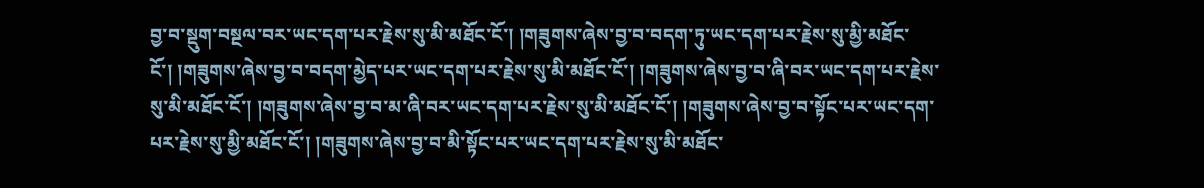བྱ་བ་སྡུག་བསྔལ་བར་ཡང་དག་པར་རྗེས་སུ་མི་མཐོང་ངོ་། །གཟུགས་ཞེས་བྱ་བ་བདག་ཏུ་ཡང་དག་པར་རྗེས་སུ་མྱི་མཐོང་ངོ་། །གཟུགས་ཞེས་བྱ་བ་བདག་མྱེད་པར་ཡང་དག་པར་རྗེས་སུ་མི་མཐོང་ངོ་། །གཟུགས་ཞེས་བྱ་བ་ཞི་བར་ཡང་དག་པར་རྗེས་སུ་མི་མཐོང་ངོ་། །གཟུགས་ཞེས་བྱ་བ་མ་ཞི་བར་ཡང་དག་པར་རྗེས་སུ་མི་མཐོང་ངོ་། །གཟུགས་ཞེས་བྱ་བ་སྟོང་པར་ཡང་དག་པར་རྗེས་སུ་མྱི་མཐོང་ངོ་། །གཟུགས་ཞེས་བྱ་བ་མི་སྟོང་པར་ཡང་དག་པར་རྗེས་སུ་མི་མཐོང་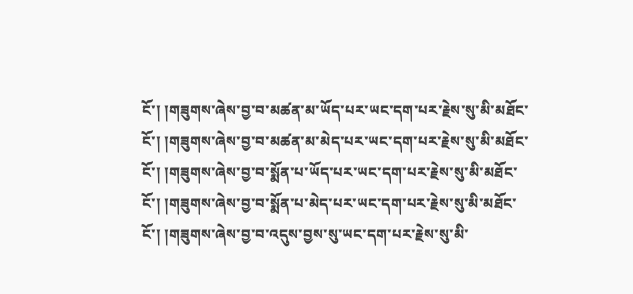ངོ་། །གཟུགས་ཞེས་བྱ་བ་མཚན་མ་ཡོད་པར་ཡང་དག་པར་རྗེས་སུ་མི་མཐོང་ངོ་། །གཟུགས་ཞེས་བྱ་བ་མཚན་མ་མེད་པར་ཡང་དག་པར་རྗེས་སུ་མི་མཐོང་ངོ་། །གཟུགས་ཞེས་བྱ་བ་སྨོན་པ་ཡོད་པར་ཡང་དག་པར་རྗེས་སུ་མི་མཐོང་ངོ་། །གཟུགས་ཞེས་བྱ་བ་སྨོན་པ་མེད་པར་ཡང་དག་པར་རྗེས་སུ་མི་མཐོང་ངོ་། །གཟུགས་ཞེས་བྱ་བ་འདུས་བྱས་སུ་ཡང་དག་པར་རྗེས་སུ་མི་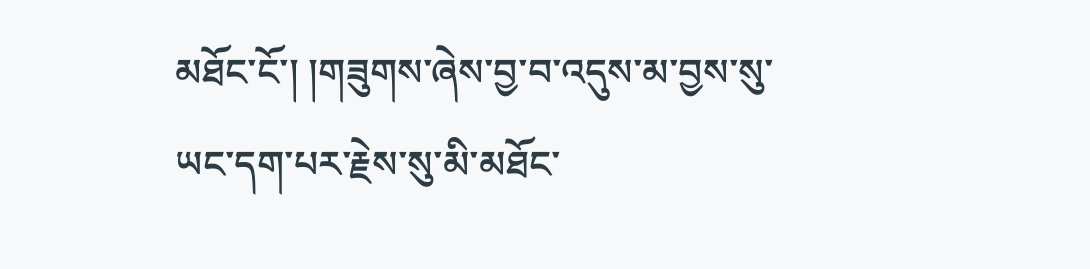མཐོང་ངོ་། །གཟུགས་ཞེས་བྱ་བ་འདུས་མ་བྱས་སུ་ཡང་དག་པར་རྗེས་སུ་མི་མཐོང་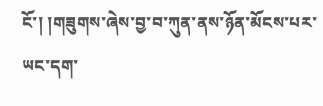ངོ་། །གཟུགས་ཞེས་བྱ་བ་ཀུན་ནས་ཉོན་མོངས་པར་ཡང་དག་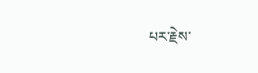པར་རྗེས་